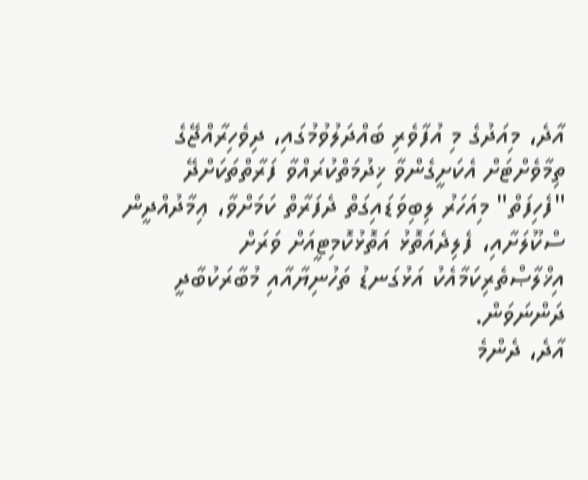އާދެ، މިއަދުގެ މި އުފާވެރި ބައްދަލުވުމުގައި، ދިވެހިރާއްޖޭގެ ތިމާވެށްޓަށް އެކަށީގެންވާ ޚިދުމަތްކުރައްވާ ފަރާތްތަކަށްދޭ "ފެހިފަތް" މިއަހަރު ލިބިވަޑައިގަތް ދެފަރާތް ކަމަށްވާ، ޢިމާދުއްދީން ސްކޫލަށާއި، ފެލިދެއަތޮޅު އަތޮޅުކޮމިޓީއަށް ވަރަށް އިޚްލާޞްތެރިކަމާއެކު އަޅުގަނޑު ތަހުނިޔާއާއި މުބާރަކުބާދީ ދަންނަވަން.
އާދެ، ދެންމެ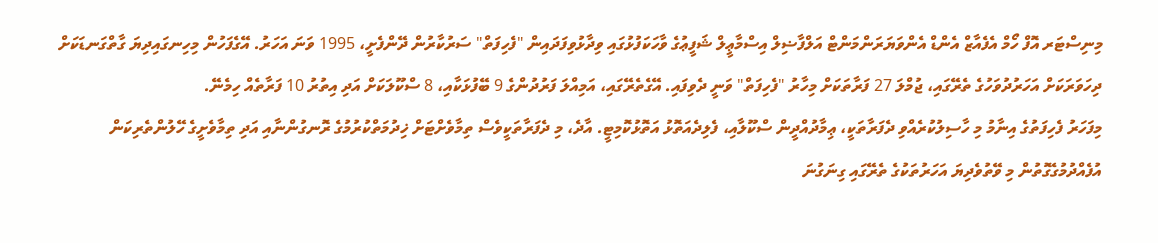މިނިސްޓަރ އޮފް ހޯމް އެފެއާޒް އެންޑް އެންވަޔަރަންމަންޓް އަލްފާޟިލް އިސްމާޢީލް ޝަފީޢުގެ ވާހަކަފުޅުގައި ވިދާޅުވިފަދައިން "ފެހިފަތް" ސަރުކާރުން ދޭންފެށީ، 1995 ވަނަ އަހަރު. އޭގެފަހުން މިހިނގައިދިޔަ ގާތްގަނޑަކަށް ދިހަވަރަކަށް އަހަރުދުވަހުގެ ތެރޭގައި، ޖުމްލަ 27 ފަރާތަކަށް މިހާރު "ފެހިފަތް" ވަނީ ދެވިފައި. އޭގެތެރޭގައި، އަމިއްލަ ފަރުދުންގެ 9 ބޭފުޅަކާއި، 8 ސްކޫލަކަށް އަދި އިތުރު 10 ފަރާތެއް ހިމެނޭ.
މިފަހަރު ފެހިފަތުގެ އިނާމު މި ހާސިލުކުރެއްވި ދެފަރާތަކީ، ޢިމާދުއްދީން ސްކޫލާއި، ފެލިދެއަތޮޅު އަތޮޅުކޮމިޓީ. އާދެ، މި ދެފަރާތަކީވެސް ތިމާވެށްޓަށް ޚިދުމަތްކުރުމުގެ ރޮނގުންނާއި އަދި ތިމާވެށީގެ ހޭލުންތެރިކަން އުފެއްދުމުގެގޮތުން މި ވޭތުވެދިޔަ އަހަރުތަކުގެ ތެރޭގައި ގިނަގުނަ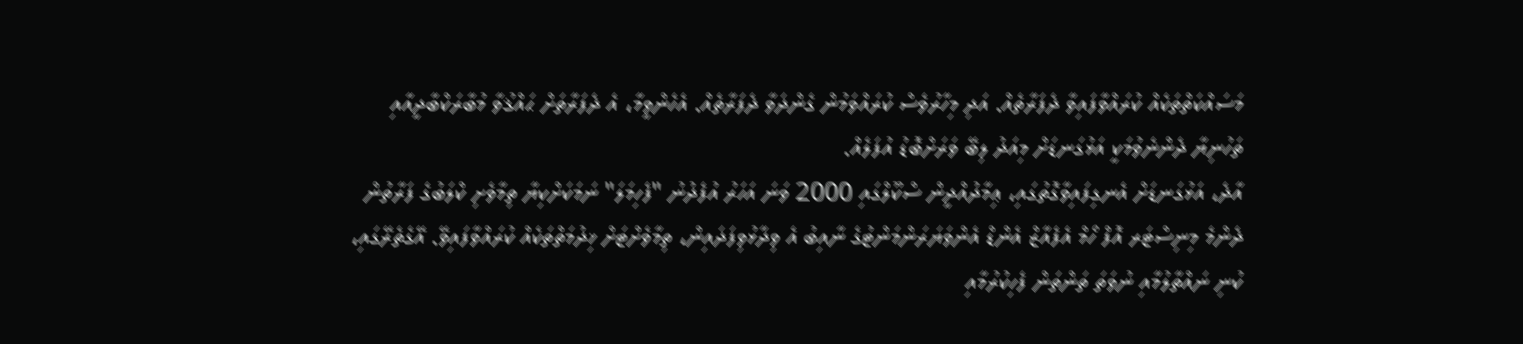މަސައްކަތްތަކެއް ކުރައްވާފައިވާ ދެފަރާތެއް. އަދި މިހާރުވެސް ކުރައްވަމުން ގެންދަވާ ދެފަރާތެއް. އެހެންވީމާ، އެ ދެފަރާތަށް ޙައްޤުވާ މުބާރަކްބާދީއާއި ތަހުނިޔާ ދެންނެވުމަކީ އަޅުގަނޑަށް މިއަދު ލިބޭ ވަރަށްބޮޑު އުފަލެއް.
އާދެ، އަޅުގަނޑަށް އެނގިފައިވާގޮތުގައި، ޢިމާދުއްދީން ސްކޫލްގައި 2000 ވަނަ އަހަރު އުފެދުނު "ފެހިމަލަ" ނަމަކަށްކިޔާ ތިމާވެށި ކްލަބުގެ ފަރާތުން ދެންމެ މިނިސްޓަރ އޮފް ހޯމް އެފެއާޒް އެންޑް އެންވަޔަރަންމަންޓުގެ ނާއިބު އެ ވިދާޅުވިފަދައިން، ތިމާވެށްޓަށް ޚިދުމަތްތަކެއް ކުރައްވާފައިވޭ. އޭގެތެރޭގައި، ކުނި ނައްތާލުމާއި ނުވަތަ ތަންތަން ފެހިކުރުމާއި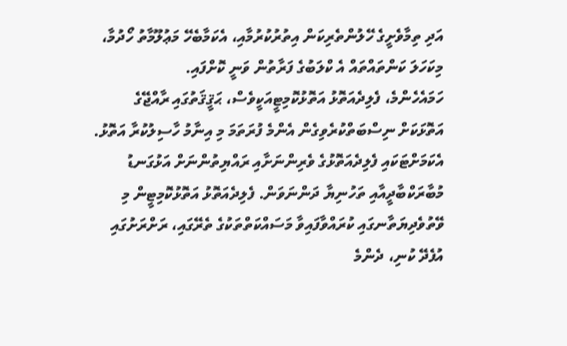އަދި ތިމާވެށީގެ ހޭލުންތެރިކަން އިތުރުކުރުމާއި، އެކަމާބެހޭ މަޢުލޫމާތު ހޯދުމާ، މިކަހަލަ ކަންތައްތައް އެ ކްލަބުގެ ފަރާތުން ވަނީ ކޮށްފައި.
ހަމައެހެންމެ، ފެލިދެއަތޮޅު އަތޮޅުކޮމިޓީއަކީވެސް، ޙަޤީޤަތުގައި ރާއްޖޭގެ އަތޮޅަކަށް ނިސްބަތްކުރެވިގެން އެންމެ ފުރަތަމަ މި އިނާމު ހާސިލުކުރާ އަތޮޅު. އެކަމަށްޓަކައި ފެލިދެއަތޮޅުގެ ވެރިންނަށާއި ރައްޔިތުންނަށް އަޅުގަނޑު މުބާރަކްބާދީއާއި ތަހުނިޔާ ދަންނަވަން. ފެލިދެއަތޮޅު އަތޮޅުކޮމިޓީން މި ވޭތުވެދިޔަތާނގައި ކުރައްވާފައިވާ މަސައްކަތްތަކުގެ ތެރޭގައި، ރަށްރަށުގައި އުފެދޭ ކުނި، ދެންމެ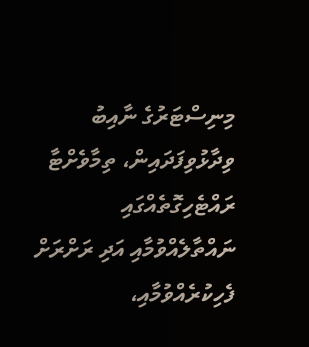މިނިސްޓަރުގެ ނާއިބު ވިދާޅުވިފަދައިން، ތިމާވެށްޓާ ރައްޓެހިގޮތެއްގައި ނައްތާލެއްވުމާއި އަދި ރަށްރަށް ފެހިކުރެއްވުމާއި،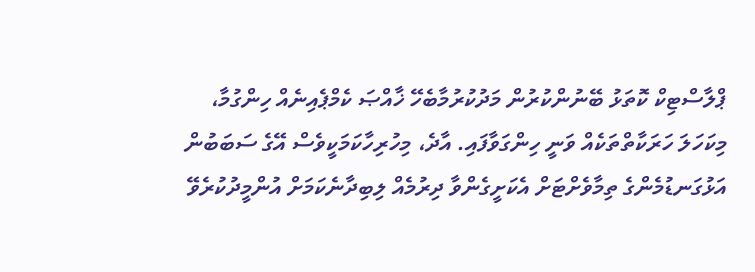ޕްލާސްޓިކް ކޮތަޅު ބޭނުންކުރުން މަދުކުރުމާބެހޭ ޚާއްޞަ ކެމްޕެއިނެއް ހިންގުމާ، މިކަހަލަ ހަރަކާތްތަކެއް ވަނީ ހިންގަވާފައި. އާދެ، މިހުރިހާކަމަކީވެސް އޭގެ ސަބަބުން އަޅުގަނޑުމެންގެ ތިމާވެށްޓަށް އެކަށީގެންވާ ދިރުމެއް ލިބިދާނެކަމަށް އުންމީދުކުރެވޭ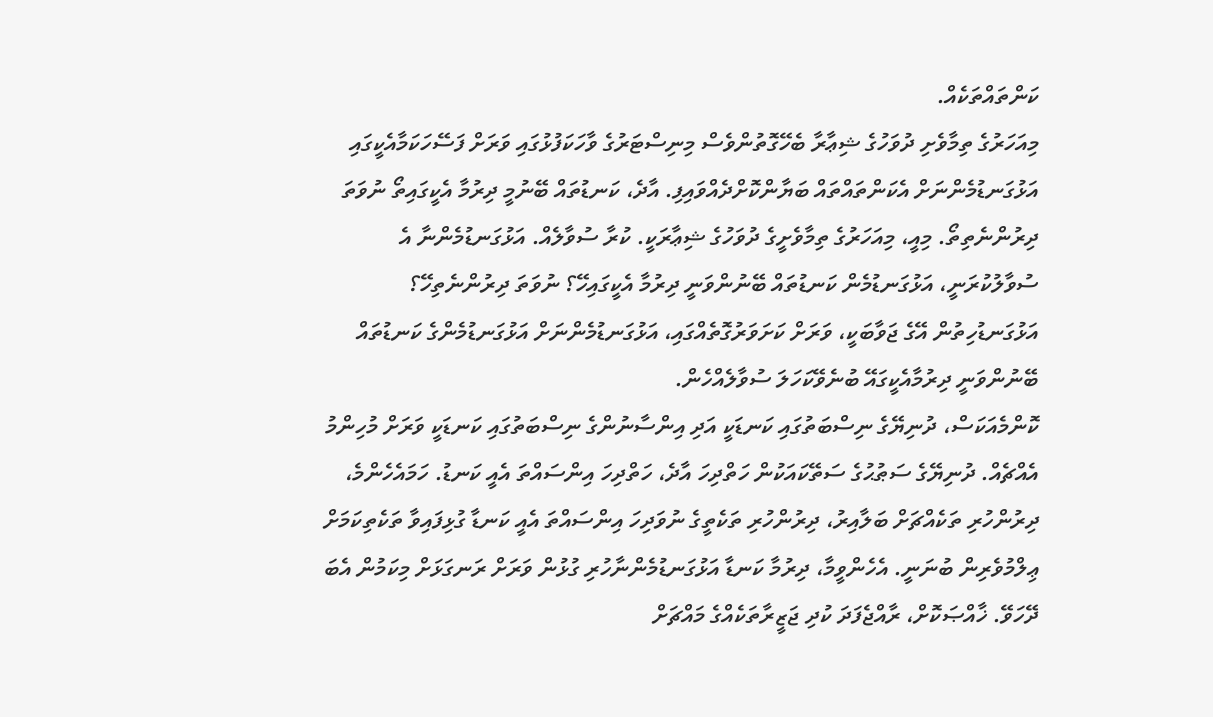ކަންތައްތަކެއް.
މިއަހަރުގެ ތިމާވެށި ދުވަހުގެ ޝިޢާރާ ބެހޭގޮތުންވެސް މިނިސްޓަރުގެ ވާހަކަފުޅުގައި ވަރަށް ފަސޭހަކަމާއެކީގައި އަޅުގަނޑުމެންނަށް އެކަންތައްތައް ބަޔާންކޮށްދެއްވައިފި. އާދެ، ކަނޑުތައް ބޭނުމީ ދިރުމާ އެކީގައިތޯ ނުވަތަ ދިރުންނެތިތޯ. މިއީ، މިއަހަރުގެ ތިމާވެށީގެ ދުވަހުގެ ޝިޢާރަކީ. ކުރާ ސުވާލެއް. އަޅުގަނޑުމެންނާ އެ ސުވާލުކުރަނީ، އަޅުގަނޑުމެން ކަނޑުތައް ބޭނުންވަނީ ދިރުމާ އެކީގައިހޭ؟ ނުވަތަ ދިރުންނެތިހޭ؟ އަޅުގަނޑުހިތުން އޭގެ ޖަވާބަކީ، ވަރަށް ކަށަވަރުގޮތެއްގައި، އަޅުގަނޑުމެންނަށް އަޅުގަނޑުމެންގެ ކަނޑުތައް ބޭނުންވަނީ ދިރުމާއެކީގައޭ ބުނެވޭކަހަލަ ސުވާލެއްހެން.
ކޮންމެއަކަސް، ދުނިޔޭގެ ނިސްބަތުގައި ކަނޑަކީ އަދި އިންސާނުންގެ ނިސްބަތުގައި ކަނޑަކީ ވަރަށް މުހިންމު އެއްޗެއް. ދުނިޔޭގެ ސަޠުޙުގެ ސަތޭކައަކުން ހަތްދިހަ އާދެ، ހަތްދިހަ އިންސައްތަ އެއީ ކަނޑު. ހަމައެހެންމެ، ދިރުންހުރި ތަކެއްޗަށް ބަލާއިރު، ދިރުންހުރި ތަކެތީގެ ނުވަދިހަ އިންސައްތަ އެއީ ކަނޑާ ގުޅިފައިވާ ތަކެތިކަމަށް ޢިލްމުވެރިން ބުނަނީ. އެހެންވީމާ، ދިރުމާ ކަނޑާ އަޅުގަނޑުމެންނާހުރި ގުޅުން ވަރަށް ރަނގަޅަށް މިކަމުން އެބަ ދޭހަވޭ. ޚާއްޞަކޮށް، ރާއްޖެފަދަ ކުދި ޖަޒީރާތަކެއްގެ މައްޗަށް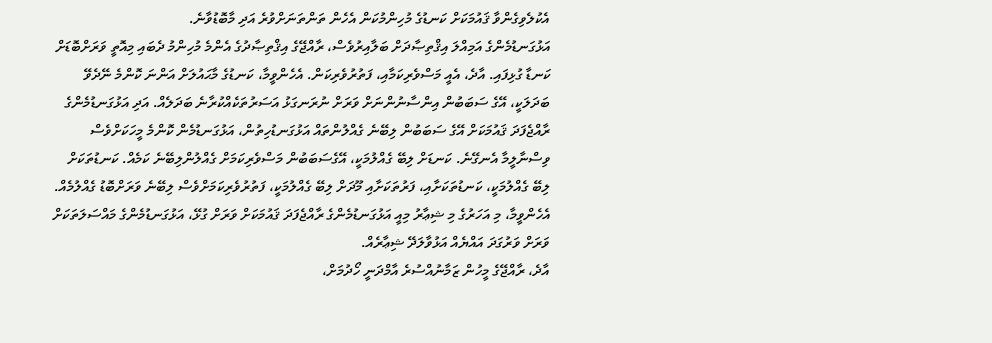އެކުލެވިގެންވާ ޤައުމަކަށް ކަނޑުގެ މުހިންމުކަން އެހެން ތަންތަނަށްވުރެ އަދި މާބޮޑުވާނެ.
އަޅުގަނޑުމެންގެ އަމިއްލަ އިޤްތިޞާދަށް ބަލާއިރުވެސް، ރާއްޖޭގެ އިޤްތިޞާދުގެ އެންމެ މުހިންމު ދެބައި މިއޮތީ ވަރަށްބޮޑަށް ކަނޑާ ގުޅިފައި. އާދެ، އެއީ މަސްވެރިކަމާއި، ފަތުރުވެރިކަން. އެހެންވީމާ، ކަނޑުގެ މާޙައުލަށް އަންނަ ކޮންމެ ނޭދެވޭ ބަދަލަކީ، އޭގެ ސަބަބުން އިންސާނުންނަށް ވަރަށް ނުރަނގަޅު އަސަރުތަކެއްކުރާނެ ބަދަލެއް. އަދި އަޅުގަނޑުމެންގެ ރާއްޖެފަދަ ޤައުމަކަށް އޭގެ ސަބަބުން ލިބޭނެ ގެއްލުންތައް އަޅުގަނޑުހިތުން، އަޅުގަނޑުމެން ކޮންމެ މީހަކަށްވެސް ވިސްނާލީމާ އެނގޭނެ. ކަނޑަށް ލިބޭ ގެއްލުމަކީ، އޭގެސަބަބުން މަސްވެރިކަމަށް ގެއްލުންލިބޭނެ ކަމެއް. ކަނޑުތަކަށް ލިބޭ ގެއްލުމަކީ، ކަނޑުތަކަށާއި، ފަރުތަކަށާއި މޫދަށް ލިބޭ ގެއްލުމަކީ، ފަތުރުވެރިކަމަށްވެސް ލިބޭނެ ވަރަށްބޮޑު ގެއްލުމެއް. އެހެންވީމާ، މި އަހަރުގެ މި ޝިޢާރު މިއީ އަޅުގަނޑުމެންގެ ރާއްޖެފަދަ ޤައުމަކަށް ވަރަށް ގުޅޭ، އަޅުގަނޑުމެންގެ މައްސަލަތަކަށް ވަރަށް ވަރުގަދަ އައްޔެއް އަޅުވާލަދޭ ޝިޢާރެއް.
އާދެ، ރާއްޖޭގެ މީހުން ޒަމާނުއްސުރެ އާމްދަނީ ހޯދުމަށް،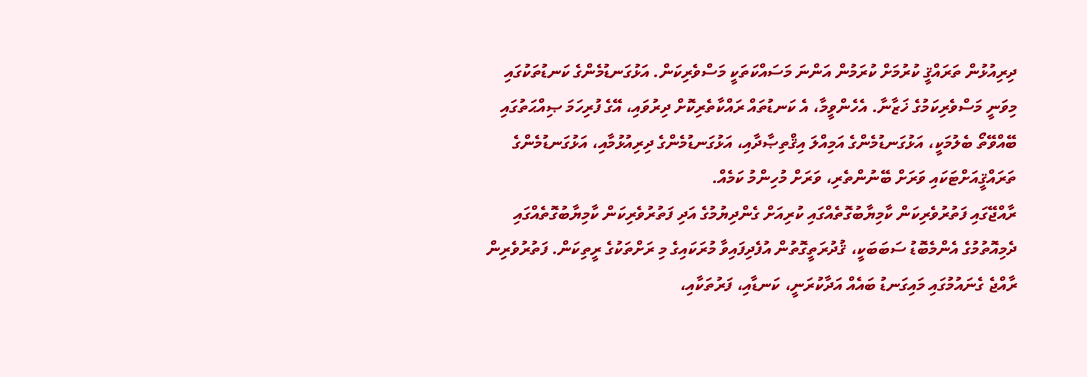ދިރިއުޅުން ތަރައްޤީ ކުރުމަށް ކުރަމުން އަންނަ މަސައްކަތަކީ މަސްވެރިކަން. އަޅުގަނޑުމެންގެ ކަނޑުތަކުގައި މިވަނީ މަސްވެރިކަމުގެ ޚަޒާނާ. އެހެންވީމާ، އެ ކަނޑުތައް ރައްކާތެރިކޮށް ދިރުވައި، އޭގެ ފުރިހަމަ ޞިއްޙަތުގައި ބޭއްވޭތޯ ބެލުމަކީ، އަޅުގަނޑުމެންގެ އަމިއްލަ އިޤްތިޞާދާއި، އަޅުގަނޑުމެންގެ ދިރިއުޅުމާއި، އަޅުގަނޑުމެންގެ ތަރައްޤީއަށްޓަކައި ވަރަށް ބޭނުންތެރި، ވަރަށް މުހިންމު ކަމެއް.
ރާއްޖޭގައި ފަތުރުވެރިކަން ކާމިޔާބުގޮތެއްގައި ކުރިއަށް ގެންދިޔުމުގެ އަދި ފަތުރުވެރިކަން ކާމިޔާބުގޮތެއްގައި ދެމިއޮތުމުގެ އެންމެބޮޑު ސަބަބަކީ، ޤުދުރަތީގޮތުން އުފެދިފައިވާ މުރަކައިގެ މި ރަށްތަކުގެ ރީތިކަން. ފަތުރުވެރިން ރާއްޖެ ގެނައުމުގައި މައިގަނޑު ބައެއް އަދާކުރަނީ، ކަނޑާއި، ފަރުތަކާއި،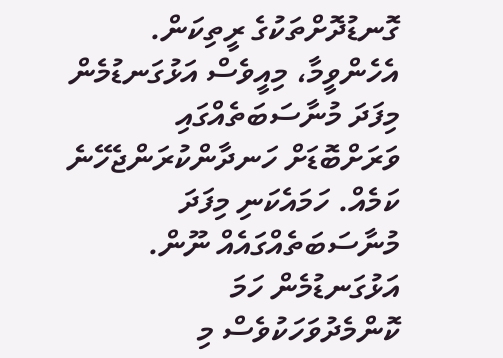ގޮނޑުދޮށްތަކުގެ ރީތިކަން. އެހެންވީމާ، މިއީވެސް އަޅުގަނޑުމެން މިފަދަ މުނާސަބަތެއްގައި ވަރަށްބޮޑަށް ހަނދާންކުރަންޖެހޭނެ ކަމެއް. ހަމައެކަނި މިފަދަ މުނާސަބަތެއްގައެއް ނޫން. އަޅުގަނޑުމެން ހަމަ ކޮންމެދުވަހަކުވެސް މި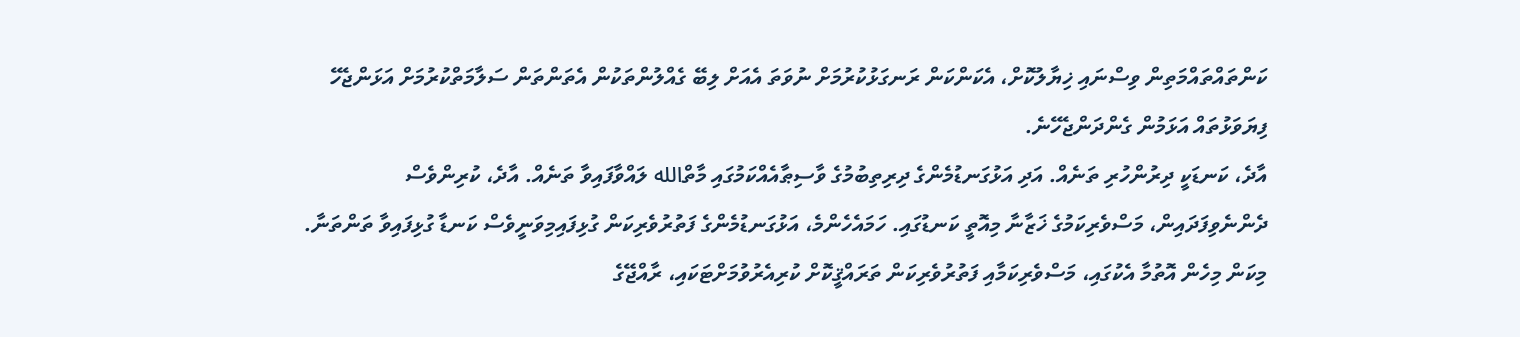ކަންތައްތައްމަތިން ވިސްނައި ޚިޔާލުކޮށް، އެކަންކަން ރަނގަޅުކުރުމަށް ނުވަތަ އެއަށް ލިބޭ ގެއްލުންތަކުން އެތަންތަން ސަލާމަތްކުރުމަށް އަޅަންޖެހޭ ފިޔަވަޅުތައް އަޅަމުން ގެންދަންޖެހޭނެ.
އާދެ، ކަނޑަކީ ދިރުންހުރި ތަނެއް. އަދި އަޅުގަނޑުމެންގެ ދިރިތިބުމުގެ ވާސިޠާއެއްކަމުގައި މާތްالله ލައްވާފައިވާ ތަނެއް. އާދެ، ކުރިންވެސް ދެންނެވިފަދައިން، މަސްވެރިކަމުގެ ޚަޒާނާ މިއޮތީ ކަނޑުގައި. ހަމައެހެންމެ، އަޅުގަނޑުމެންގެ ފަތުރުވެރިކަން ގުޅިފައިމިވަނީވެސް ކަނޑާ ގުޅިފައިވާ ތަންތަނާ. މިކަން މިހެން އޮތުމާ އެކުގައި، މަސްވެރިކަމާއި ފަތުރުވެރިކަން ތަރައްޤީކޮށް ކުރިއެރުވުމަށްޓަކައި، ރާއްޖޭގެ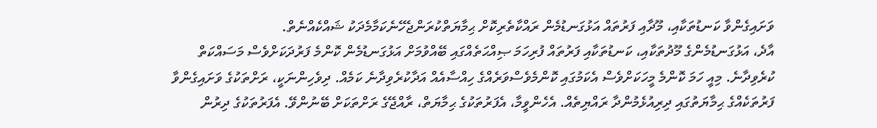ވަށައިގެންވާ ކަނޑުތަކާއި، މޫދާއި ފަރުތައް އަޅުގަނޑުމެން ރައްކާތެރިކޮށް ޙިމާޔަތްކުރަންޖެހޭނެކަމާމެދަކު ޝައްކެއްނެތް.
އާދެ، އަޅުގަނޑުމެންގެ މޫދުތަކާއި، ކަނޑުތަކާއި ފަރުތައް ފުރިހަމަ ޞިއްޙަތެއްގައި ބޭއްވުމަށް އަޅުގަނޑުމެން ކޮންމެ ފަރުދަކަށްވެސް މަސައްކަތް ކުރެވިދާނެ. މިއީ ހަމަ ކޮންމެ މީހަކަށްވެސް އެކަމުގައި ކޮންމެވެސްވަރެއްގެ ހިއްސާއެއް އަދާކުރެވިދާނެ ކަމެއް. ދިވެހިންނަކީ، ރަށްތަކުގެ ވަށައިގެންވާ ފަރުތަކެއްގެ ޙިމާޔަތުގައި ދިރިއުޅެމުންދާ ރައްޔިތެއް. އެހެންވީމާ، އެފަރުތަކުގެ ޙިމާޔަތް، ރާއްޖޭގެ ރަށްތަކަށް ބޭނުންވޭ. އެފަރުތަކުގެ ދިރުން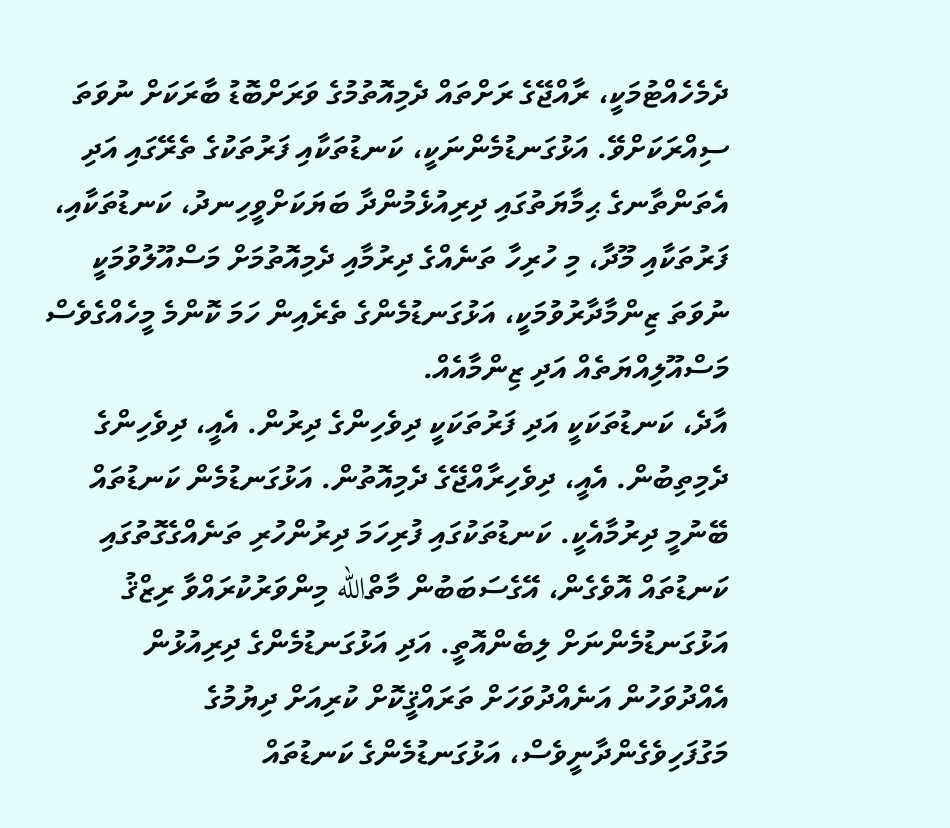ދެމެހެއްޓުމަކީ، ރާއްޖޭގެ ރަށްތައް ދެމިއޮތުމުގެ ވަރަށްބޮޑު ބާރަކަށް ނުވަތަ ސިއްރަކަށްވޭ. އަޅުގަނޑުމެންނަކީ، ކަނޑުތަކާއި ފަރުތަކުގެ ތެރޭގައި އަދި އެތަންތާނގެ ޙިމާޔަތުގައި ދިރިއުޅެމުންދާ ބަޔަކަށްވީހިނދު، ކަނޑުތަކާއި، ފަރުތަކާއި މޫދާ، މި ހުރިހާ ތަނެއްގެ ދިރުމާއި ދެމިއޮތުމަށް މަސްއޫލުވުމަކީ ނުވަތަ ޒިންމާދާރުވުމަކީ، އަޅުގަނޑުމެންގެ ތެރެއިން ހަމަ ކޮންމެ މީހެއްގެވެސް މަސްއޫލިއްޔަތެއް އަދި ޒިންމާއެއް.
އާދެ، ކަނޑުތަކަކީ އަދި ފަރުތަކަކީ ދިވެހިންގެ ދިރުން. އެއީ، ދިވެހިންގެ ދެމިތިބުން. އެއީ، ދިވެހިރާއްޖޭގެ ދެމިއޮތުން. އަޅުގަނޑުމެން ކަނޑުތައް ބޭނުމީ ދިރުމާއެކީ. ކަނޑުތަކުގައި ފުރިހަމަ ދިރުންހުރި ތަނެއްގެގޮތުގައި ކަނޑުތައް އޮވެގެން، އޭގެސަބަބުން މާތްالله މިންވަރުކުރައްވާ ރިޒްޤު އަޅުގަނޑުމެންނަށް ލިބެންއޮތީ. އަދި އަޅުގަނޑުމެންގެ ދިރިއުޅުން އެއްދުވަހުން އަނެއްދުވަހަށް ތަރައްޤީކޮށް ކުރިއަށް ދިޔުމުގެ މަގުފަހިވެގެންދާނީވެސް، އަޅުގަނޑުމެންގެ ކަނޑުތައް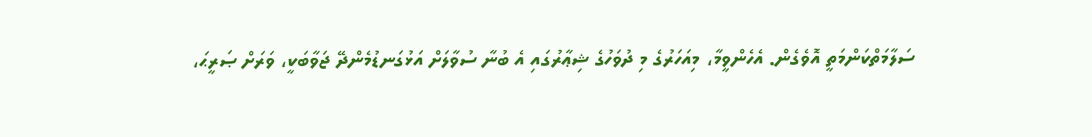ސަލާމަތްކަންމަތީ އޮވެގެން. އެހެންވީމާ، މިއަހަރުގެ މި ދުވަހުގެ ޝިޢާރުގައި އެ ބުނާ ސުވާލަށް އަޅުގަނޑުމެންދޭ ޖަވާބަކީ، ވަރަށް ޞަރީޙަ،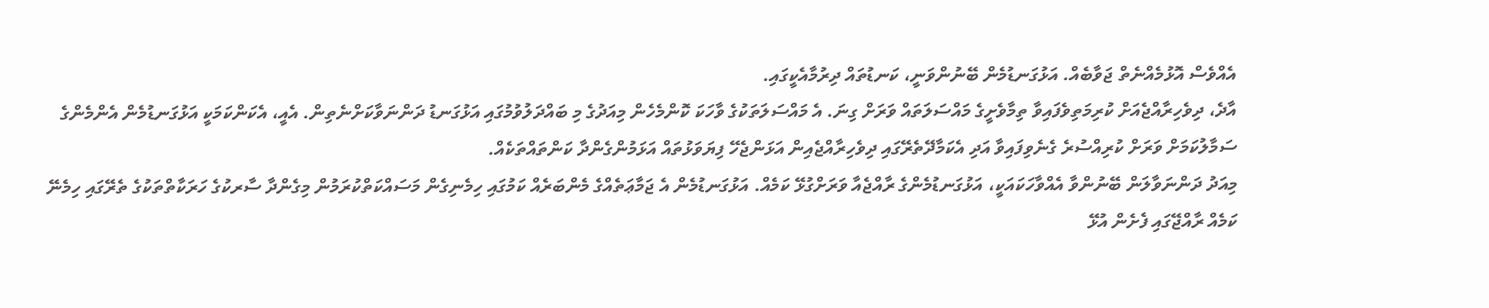އެއްވެސް އޮޅުމެއްނެތް ޖަވާބެއް. އަޅުގަނޑުމެން ބޭނުންވަނީ، ކަނޑުތައް ދިރުމާއެކީގައި.
އާދެ، ދިވެހިރާއްޖެއަށް ކުރިމަތިވެފައިވާ ތިމާވެށީގެ މައްސަލަތައް ވަރަށް ގިނަ. އެ މައްސަލަތަކުގެ ވާހަކަ ކޮންމެހެން މިއަދުގެ މި ބައްދަލުވުމުގައި އަޅުގަނޑު ދަންނަވާކަށްނެތިން. އެއީ، އެކަންކަމަކީ އަޅުގަނޑުމެން އެންމެންގެ ސަމާލުކަމަށް ވަރަށް ކުރިއްސުރެ ގެނެވިފައިވާ އަދި އެކަމާދޭތެރޭގައި ދިވެހިރާއްޖެއިން އަޅަންޖެހޭ ފިޔަވަޅުތައް އަޅަމުންގެންދާ ކަންތައްތަކެއް.
މިއަދު ދަންނަވާލަން ބޭނުންވާ އެއްވާހަކައަކީ، އަޅުގަނޑުމެންގެ ރާއްޖެއާ ވަރަށްގުޅޭ ކަމެއް. އަޅުގަނޑުމެން އެ ޖަމާޢަތެއްގެ މެންބަރެއް ކަމުގައި ހިމެނިގެން މަސައްކަތްކުރަމުން މިގެންދާ ސާރކުގެ ހަރަކާތްތަކުގެ ތެރޭގައި ހިމެނޭ ކަމެއް ރާއްޖޭގައި ފެށެން އުޅޭ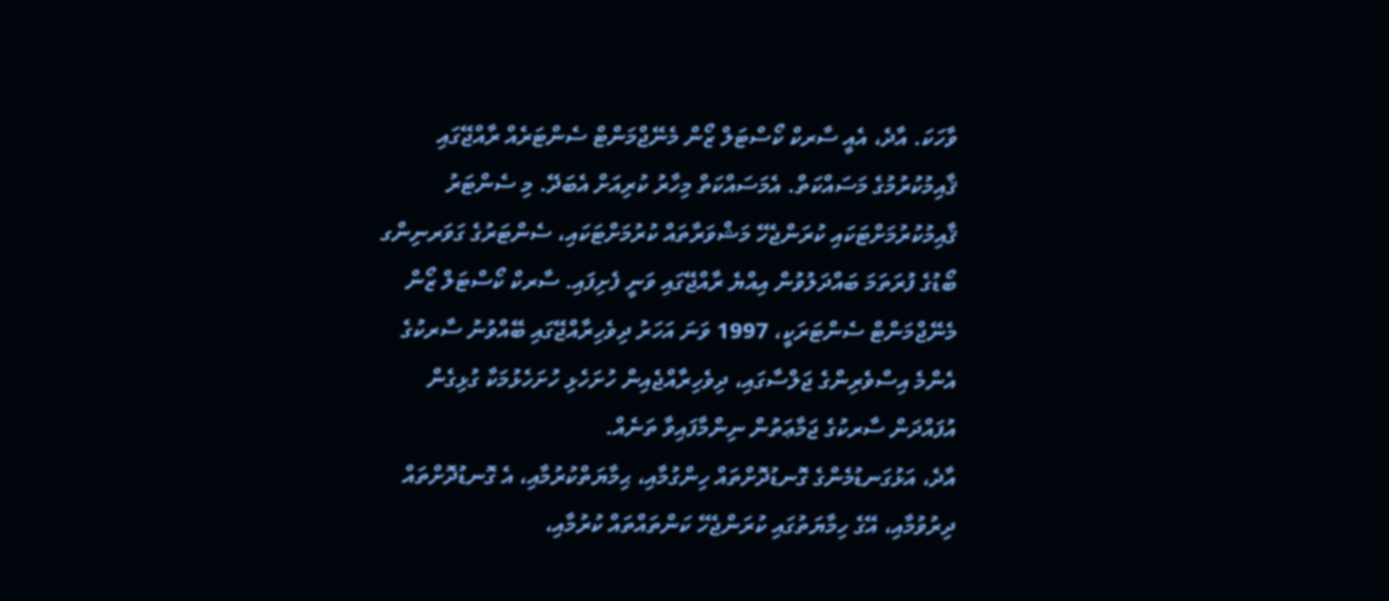ވާހަކަ. އާދެ، އެއީ ސާރކް ކޯސްޓަލް ޒޯން މެނޭޖްމަންޓް ސެންޓަރެއް ރާއްޖޭގައި ޤާއިމުކުރުމުގެ މަސައްކަތް. އެމަސައްކަތް މިހާރު ކުރިއަށް އެބަދޭ. މި ސެންޓަރު ޤާއިމުކުރުމަށްޓަކައި ކުރަންޖެހޭ މަޝްވަރާތައް ކުރުމަށްޓަކައި، ސެންޓަރުގެ ގަވަރނިންގ ބޯޑުގެ ފުރަތަމަ ބައްދަލުވުން އިއްޔެ ރާއްޖޭގައި ވަނީ ފެށިފައި. ސާރކް ކޯސްޓަލް ޒޯން މެނޭޖްމަންޓް ސެންޓަރަކީ، 1997 ވަނަ އަހަރު ދިވެހިރާއްޖޭގައި ބޭއްވުނު ސާރކުގެ އެންމެ އިސްވެރިންގެ ޖަލްސާގައި، ދިވެހިރާއްޖެއިން ހުށަހެޅި ހުށަހެޅުމަކާ ގުޅިގެން އުފައްދަން ސާރކުގެ ޖަމާޢަތުން ނިންމާފައިވާ ތަނެއް.
އާދެ، އަޅުގަނޑުމެންގެ ގޮނޑުދޮށްތައް ހިންގުމާއި، ޙިމާޔަތްކުރުމާއި، އެ ގޮނޑުދޮށްތައް ދިރުވުމާއި، އޭގެ ހިމާޔަތުގައި ކުރަންޖެހޭ ކަންތައްތައް ކުރުމާއި،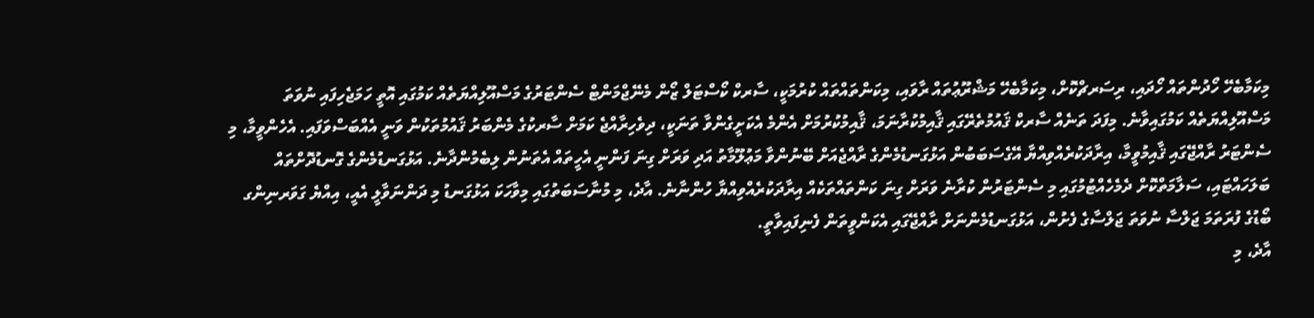މިކަމާބެހޭ ހޯދުންތައް ހޯދައި، ރިސަރޗްކޮށް، މިކަމާބެހޭ މަޝްރޫޢުތައް ރާވައި، މިކަންތައްތައް ކުރުމަކީ، ސާރކް ކޯސްޓަލް ޒޯން މެނޭޖްމަންޓް ސެންޓަރުގެ މަސްއޫލިއްޔަތެއް ކަމުގައި އޮތީ ހަމަޖެހިފައި ނުވަތަ މަސްއޫލިއްޔަތެއް ކަމުގައިވާނެ. މިފަދަ ތަނެއް ސާރކް ޤައުމުތެރޭގައި ޤާއިމުކުރާނަމަ، ޤާއިމުކުރުމަށް އެންމެ އެކަށީގެންވާ ތަނަކީ، ދިވެހިރާއްޖެ ކަމަށް ސާރކުގެ މެންބަރު ޤައުމުތަކުން ވަނީ އެއްބަސްވަފައި. އެހެންވީމާ، މި ސެންޓަރު ރާއްޖޭގައި ޤާއިމުވީމާ، އިރާދަކުރެއްވިއްޔާ އޭގެސަބަބުން އަޅުގަނޑުމެންގެ ރާއްޖެއަށް ބޭނުންވާ މަޢުލޫމާތު އަދި ވަރަށް ގިނަ ފަންނީ އެހީތައް އެތަނުން ލިބެމުންދާނެ. އަޅުގަނޑުމެންގެ ގޮނޑުދޮށްތައް ބަލަހައްޓައި، ސަލާމަތްކޮށް ދެމެހެއްޓުމުގައި މި ސެންޓަރުން ކުރާނެ ވަރަށް ގިނަ ކަންތައްތަކެއް އިރާދަކުރެއްވިއްޔާ ހުންނާނެ. އާދެ، މި މުނާސަބަތުގައި މިވާހަކަ އަޅުގަނޑު މި ދަންނަވާލީ އެއީ، އިއްޔެ ގަވަރނިންގ ބޯޑުގެ ފުރަތަމަ ޖަލްސާ ނުވަތަ ޖަލްސާގެ ފެށުން، އަޅުގަނޑުމެންނަށް ރާއްޖޭގައި އެކަންވީތަން ފެނިފައިވާތީ.
އާދެ، މި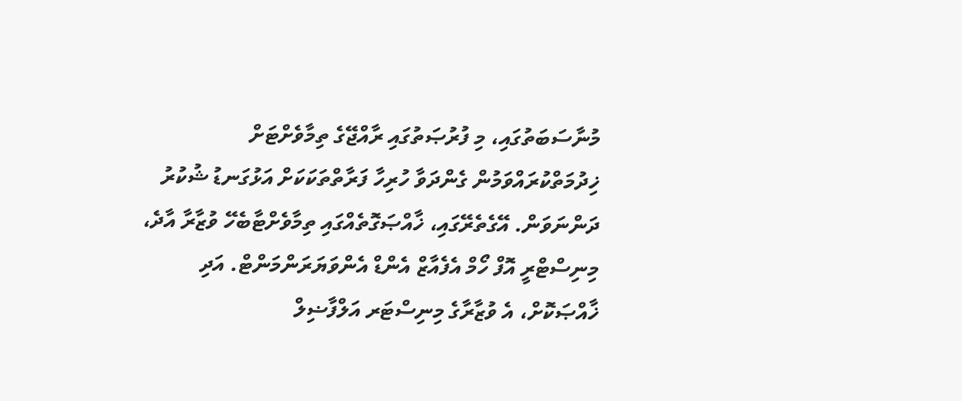މުނާސަބަތުގައި، މި ފުރުޞަތުގައި ރާއްޖޭގެ ތިމާވެށްޓަށް ޚިދުމަތްކުރައްވަމުން ގެންދަވާ ހުރިހާ ފަރާތްތަކަކަށް އަޅުގަނޑު ޝުކުރު ދަންނަވަން. އޭގެތެރޭގައި، ޚާއްޞަގޮތެއްގައި ތިމާވެށްޓާބެހޭ ވުޒާރާ އާދެ، މިނިސްޓްރީ އޮފް ހޯމް އެފެއާޒް އެންޑް އެންވަޔަރަންމަންޓް. އަދި ޚާއްޞަކޮށް، އެ ވުޒާރާގެ މިނިސްޓަރ އަލްފާޟިލް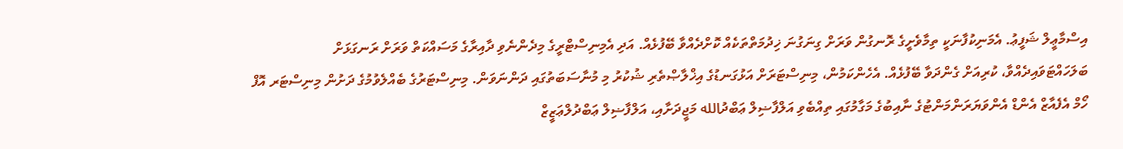އިސްމާޢީލް ޝަފީޢު. އެމަނިކުފާނަކީ ތިމާވެށީގެ ރޮނގުން ވަރަށް ގިނަގުނަ ޚިދުމަތްތަކެއް ކޮށްދެއްވާ ބޭފުޅެއް. އަދި އެމިނިސްޓްރީގެ މިދެންނެވި ދާއިރާގެ މަސައްކަތް ވަރަށް ރަނގަޅަށް ބަލަހައްޓަވައިދެއްވާ، ކުރިއަށް ގެންދަވާ ބޭފުޅެއް. އެހެންކަމުން، މިނިސްޓަރަށް އަޅުގަނޑުގެ އިޚްލާޞްތެރި ޝުކުރު މި މުނާސަބަތުގައި ދަންނަވަން. މިނިސްޓަރުގެ ބެއްލެވުމުގެ ދަށުން މިނިސްޓަރ އޮފް ހޯމް އެފެއާޒް އެންޑް އެންވަޔަރަންމަންޓުގެ ނާއިބުގެ މަގާމުގައި ތިއްބެވި އަލްފާޟިލް ޢަބްދުالله މަޖީދަށާއި، އަލްފާޟިލް ޢަބްދުލްޢަޒީޒް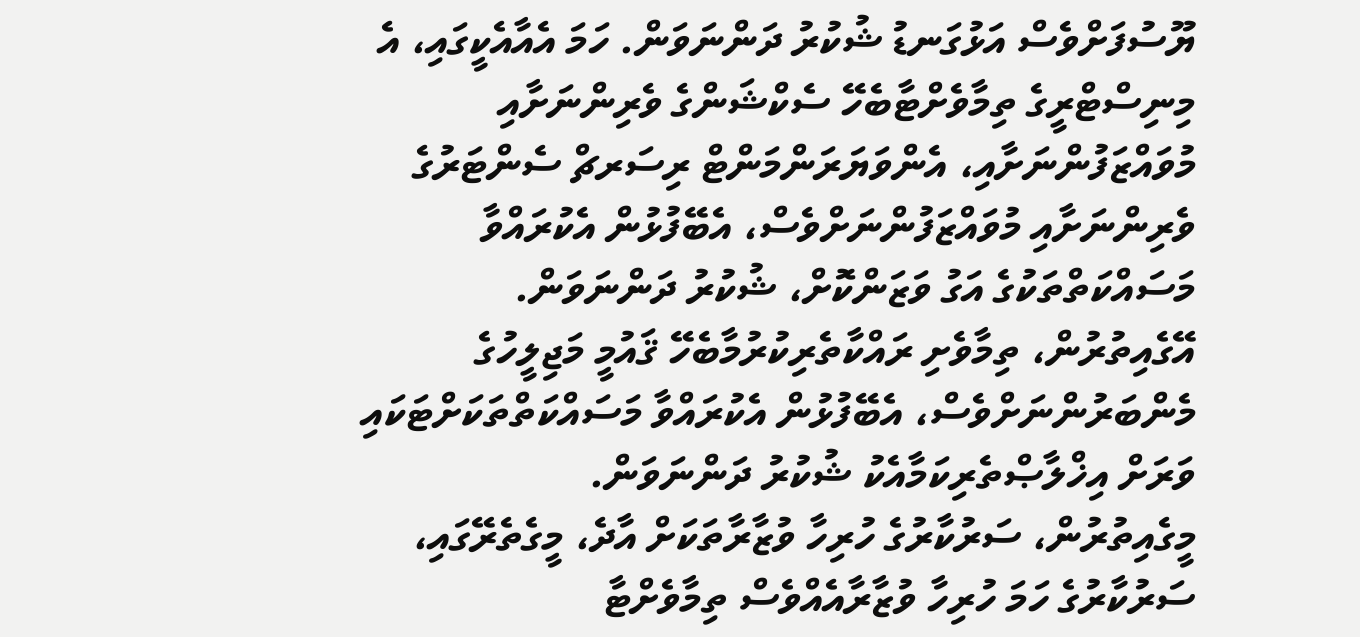ޔޫސުފަށްވެސް އަޅުގަނޑު ޝުކުރު ދަންނަވަން. ހަމަ އެއާއެކީގައި، އެ މިނިސްޓްރީގެ ތިމާވެށްޓާބެހޭ ސެކްޝަންގެ ވެރިންނަށާއި މުވައްޒަފުންނަށާއި، އެންވަޔަރަންމަންޓް ރިސަރޗް ސެންޓަރުގެ ވެރިންނަށާއި މުވައްޒަފުންނަށްވެސް، އެބޭފުޅުން އެކުރައްވާ މަސައްކަތްތަކުގެ އަގު ވަޒަންކޮށް، ޝުކުރު ދަންނަވަން.
އޭގެއިތުރުން، ތިމާވެށި ރައްކާތެރިކުރުމާބެހޭ ޤައުމީ މަޖިލީހުގެ މެންބަރުންނަށްވެސް، އެބޭފުޅުން އެކުރައްވާ މަސައްކަތްތަކަށްޓަކައި ވަރަށް އިޚްލާޞްތެރިކަމާއެކު ޝުކުރު ދަންނަވަން.
މީގެއިތުރުން، ސަރުކާރުގެ ހުރިހާ ވުޒާރާތަކަށް އާދެ، މީގެތެރޭގައި، ސަރުކާރުގެ ހަމަ ހުރިހާ ވުޒާރާއެއްވެސް ތިމާވެށްޓާ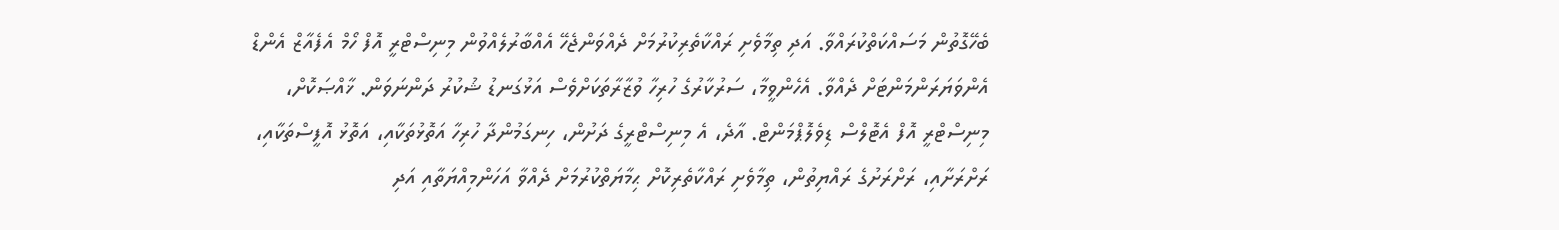ބެހޭގޮތުން މަސައްކަތްކުރައްވާ. އަދި ތިމާވެށި ރައްކާތެރިކުރުމަށް ދެއްވަންޖެހޭ އެއްބާރުލެއްވުން މިނިސްޓްރީ އޮފް ހޯމް އެފެއާޒް އެންޑް އެންވަޔަރަންމަންޓަށް ދެއްވާ. އެހެންވީމާ، ސަރުކާރުގެ ހުރިހާ ވުޒާރާތަކަށްވެސް އަޅުގަނޑު ޝުކުރު ދަންނަވަން. ޚާއްޞަކޮށް، މިނިސްޓްރީ އޮފް އެޓޮލްސް ޑިވެލޮޕްމަންޓް. އާދެ، އެ މިނިސްޓްރީގެ ދަށުން، ހިނގަމުންދާ ހުރިހާ އަތޮޅުތަކާއި، އަތޮޅު އޮފީސްތަކާއި، ރަށްރަށާއި، ރަށްރަށުގެ ރައްޔިތުން، ތިމާވެށި ރައްކާތެރިކޮށް ޙިމާޔަތްކުރުމަށް ދެއްވާ އަހަންމިއްޔަތާއި އަދި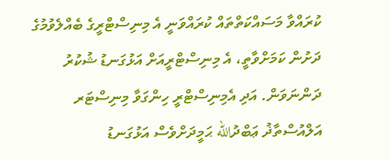ކުރައްވާ މަސައްކަތްތައް ކުރައްވަނީ އެ މިނިސްޓްރީގެ ބެއްލެވުމުގެ ދަށުން ކަމަށްވާތީ، އެ މިނިސްޓްރީއަށް އަޅުގަނޑު ޝުކުރު ދަންނަވަން. އަދި އެމިނިސްޓްރީ ހިންގަވާ މިނިސްޓަރ އަލްއުސްތާޛު ޢަބްދުالله ޙަމީދަށްވެސް އަޅުގަނޑު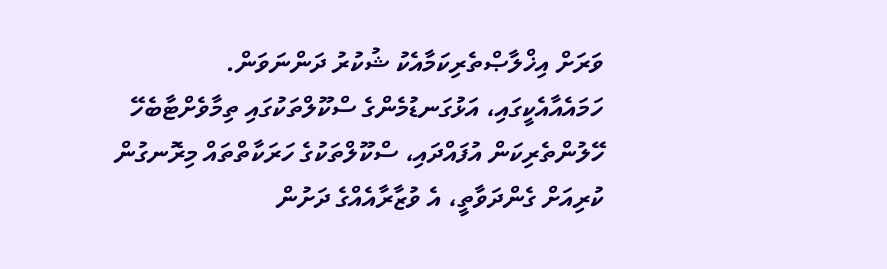ވަރަށް އިޚްލާޞްތެރިކަމާއެކު ޝުކުރު ދަންނަވަން.
ހަމައެއާއެކީގައި، އަޅުގަނޑުމެންގެ ސްކޫލްތަކުގައި ތިމާވެށްޓާބެހޭ ހޭލުންތެރިކަން އުފައްދައި، ސްކޫލްތަކުގެ ހަރަކާތްތައް މިރޮނގުން ކުރިއަށް ގެންދަވާތީ، އެ ވުޒާރާއެއްގެ ދަށުން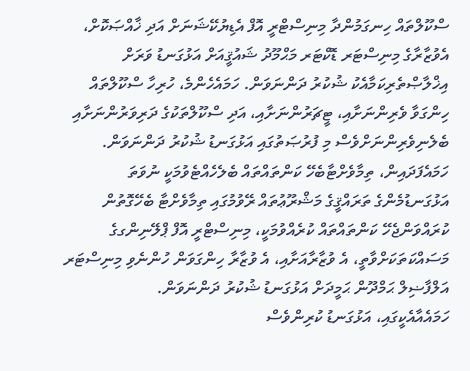ސްކޫލްތައް ހިނގަމުންދާ މިނިސްޓްރީ އޮފް އެޑިޔުކޭޝަނަށް އަދި ޚާއްޞަކޮށް، އެވުޒާރާގެ މިނިސްޓަރ ޑޮކްޓަރ މަޙްމޫދު ޝައުޤީއަށް އަޅުގަނޑު ވަރަށް އިޚްލާޞްތެރިކަމާއެކު ޝުކުރު ދަންނަވަން. ހަމައެހެންމެ، ހުރިހާ ސްކޫލްތައް ހިންގަވާ ވެރިންނަށާއި، ޓީޗަރުންނަށާއި، އަދި ސްކޫލްތަކުގެ ދަރިވަރުންނަށާއި ބެލެނިވެރިންނަށްވެސް މި ފުރުޞަތުގައި އަޅުގަނޑު ޝުކުރު ދަންނަވަން.
ހަމައެފަދައިން، ތިމާވެށްޓާބެހޭ ކަންތައްތައް ބެލެހެއްޓެވުމަކީ ނުވަތަ އަޅުގަނޑުމެންގެ ތަރައްޤީގެ މަޝްރޫޢުތައް ރޭވުމުގައި ތިމާވެށްޓާ ބެހޭގޮތުން ކުރައްވަންޖެހޭ ކަންތައްތައް ކުރެއްވުމަކީ، މިނިސްޓްރީ އޮފް ޕްލޭނިންގގެ މަސައްކަތަކަށްވާތީ، އެ ވުޒާރާއަށާއި، އެ ވުޒާރާ ހިންގަވަން ހުންނެވި މިނިސްޓަރ އަލްފާޟިލް ޙަމްދޫން ޙަމީދަށް އަޅުގަނޑު ޝުކުރު ދަންނަވަން.
ހަމައެއާއެކީގައި، އަޅުގަނޑު ކުރިންވެސް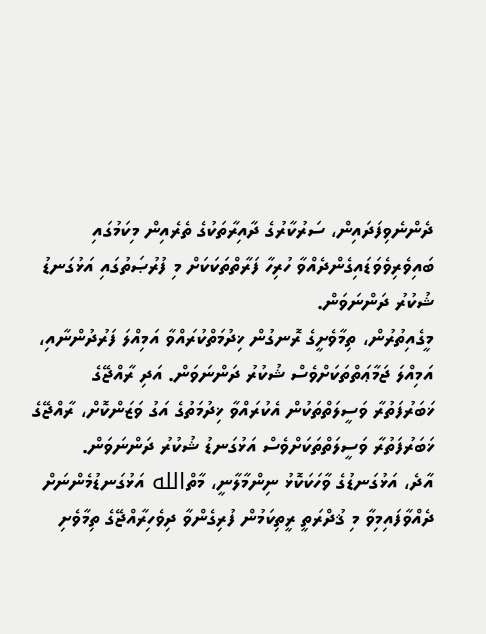ދެންނެވިފަދައިން، ސަރުކާރުގެ ދާއިރާތަކުގެ ތެރެއިން މިކަމުގައި ބައިވެރިވެވަޑައިގެންދެއްވާ ހުރިހާ ފަރާތްތަކަކަށް މި ފުރުޞަތުގައި އަޅުގަނޑު ޝުކުރު ދަންނަވަން.
މީގެއިތުރުން، ތިމާވެށީގެ ރޮނގުން ޚިދުމަތްކުރައްވާ އަމިއްލަ ފަރުދުންނާއި، އަމިއްލަ ޖަމާޢަތްތަކަށްވެސް ޝުކުރު ދަންނަވަން. އަދި ރާއްޖޭގެ ޚަބަރުފަތުރާ ވަސީލަތްތަކުން އެކުރައްވާ ޚިދުމަތުގެ އަގު ވަޒަންކޮށް، ރާއްޖޭގެ ޚަބަރުފަތުރާ ވަސީލަތްތަކަށްވެސް އަޅުގަނޑު ޝުކުރު ދަންނަވަން.
އާދެ، އަޅުގަނޑުގެ ވާހަކަކޮޅު ނިންމާލާނީ، މާތްالله އަޅުގަނޑުމެންނަށް ދެއްވާފައިމިވާ މި ޤުދްރަތީ ރީތިކަމުން ފުރިގެންވާ ދިވެހިރާއްޖޭގެ ތިމާވެށި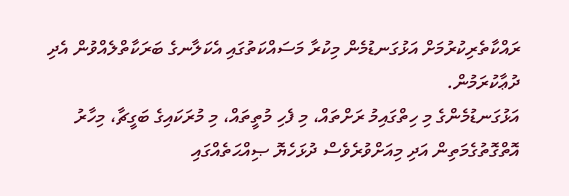ރައްކާތެރިކުރުމަށް އަޅުގަނޑުމެން މިކުރާ މަސައްކަތުގައި އެކަލާނގެ ބަރަކާތްލެއްވުން އެދި ދުޢާކުރަމުން.
އަޅުގަނޑުމެންގެ މި ހިތްގައިމު ރަށްތައް، މި ފެހި މުތީތައް، މި މުރަކައިގެ ބަގީޗާ، މިހާރު އޮތްގޮތުގެމަތިން އަދި މިއަށްވުރެވެސް ދުޅަހެޔޮ ޞިއްޙަތެއްގައި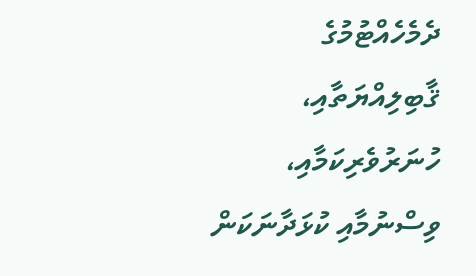ދެމެހެއްޓުމުގެ ޤާބިލިއްޔަތާއި، ހުނަރުވެރިކަމާއި، ވިސްނުމާއި ކުޅަދާނަކަން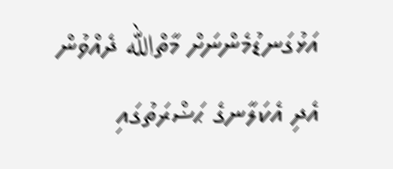އަޅުގަނޑުމެންނަށް މާތްالله ދެއްވުން އެދި އެކަލާނގެ ޙަޟްރަތުގައި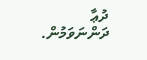ދުޢާ ދަންނަވަމުން.